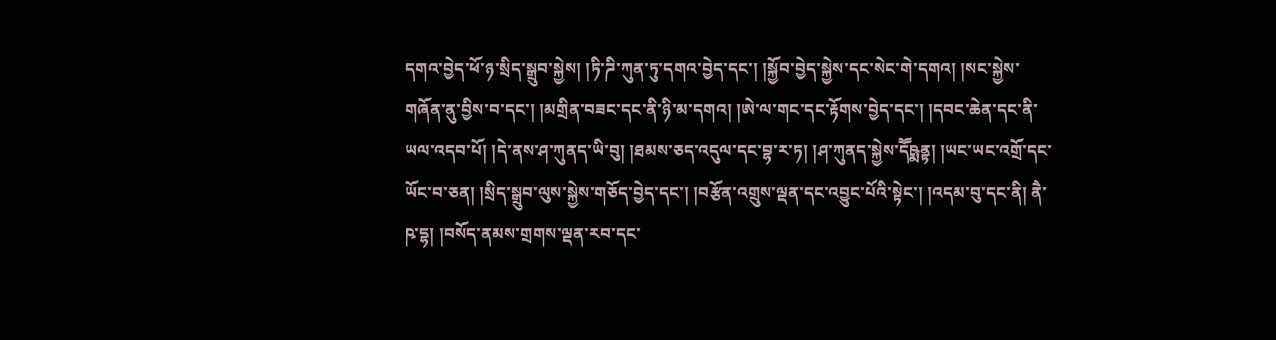དགའ་བྱེད་ཕོ་ཉ་སྲིད་སྒྲུབ་སྐྱེས། །ཏི་ཌི་ཀུན་ཏུ་དགའ་བྱེད་དང་། །སྐྱོབ་བྱེད་སྐྱེས་དང་སེང་གེ་དགའ། །སང་སྐྱེས་གཞོན་ནུ་བྱིས་བ་དང་། །མགྲིན་བཟང་དང་ནི་ཉི་མ་དགའ། །ཨེ་ལ་གང་དང་རྟོགས་བྱེད་དང་། །དབང་ཆེན་དང་ནི་ཡལ་འདབ་པོ། །དེ་ནས་ཤ་ཀུནད་ཡི་བུ། །ཐམས་ཅད་འདུལ་དང་བྷ་ར་ཏ། །ཤ་ཀུནད་སྐྱེས་དཽཥྨནྟ། །ཡང་ཡང་འགྲོ་དང་ཡོང་བ་ཅན། །སྲིད་སྒྲུབ་ལུས་སྐྱེས་གཅོད་བྱེད་དང་། །བརྩོན་འགྲུས་ལྡན་དང་འབྱུང་པོའི་སྟེང་། །འདམ་བུ་དང་ནི། ནཻ་ཥ་དྷ། །བསོད་ནམས་གྲགས་ལྡན་རབ་དང་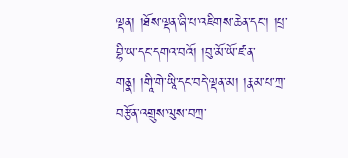ལྡན། །ཐོས་ལྡན་ཞི་པ་འཇིགས་ཆེན་དང་། །པྲ་བྷི་ཡ་དང་དགའ་བའོ། །བུ་མོ་ཡོ་ཛ་ན་གནྣ། །གཱི་གེ་ཡཱི་དང་བདེ་ལྡན་མ། །རྣམ་པ་ཀྲ་བརྩོན་འགྲུས་ལུས་བཀྲ་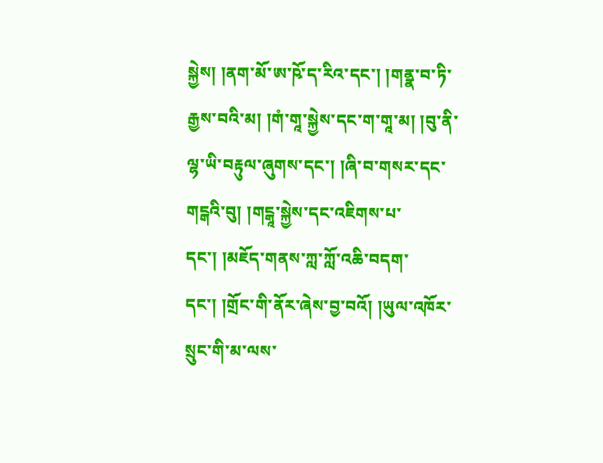སྐྱེས། །ནག་མོ་ཨ་ཥོ་ད་རིའ་དང་། །གནྣ་བ་ཏི་རྒྱས་བའི་མ། །གཾ་གཱ་སྐྱེས་དང་ག་གཱ་མ། །བུ་ནི་ལྷ་ཡི་བརྟུལ་ཞུགས་དང་། །ཞི་བ་གསར་དང་གངྒའི་བུ། །གངྒཱ་སྐྱེས་དང་འཇིགས་པ་དང་། །མཇོད་གནས་ཀླ་ཀློ་འཆི་བདག་དང་། །གྲོང་གི་ནོར་ཞེས་བྱ་བའོ། །ཡུལ་འཁོར་སྲུང་གི་མ་ལས་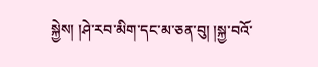སྐྱེས། །ཤེ་རབ་མིག་དང་མ་ཅན་བུ། །སྐྱ་བའོ་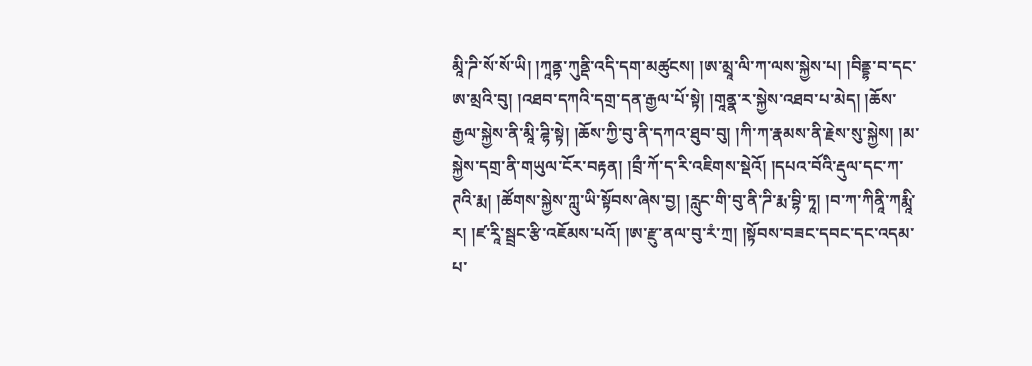མཱི་ཌི་སོ་སོ་ཡི། །ཀཱནྟ་ཀུནྡི་འདི་དག་མཚུངས། །ཨ་མྲཱ་ལི་ཀ་ལས་སྐྱེས་པ། །བིནྡྷ་བ་དང་ཨ་མྲའི་བུ། །འཐབ་དཀའི་དགྲ་དན་རྒྱལ་པོ་སྟེ། །གཱནྣ་ར་སྐྱེས་འཐབ་པ་མེད། །ཆོས་རྒྱལ་སྐྱེས་ནི་མཱི་ཌྷི་སྟེ། །ཆོས་ཀྱི་བུ་ནི་དཀའ་ཐུབ་བུ། །ཀི་ཀ་རྣམས་ནི་རྗེས་སུ་སྐྱེས། །མ་སྐྱེས་དགྲ་ནི་གཡུལ་ངོར་བརྟན། །བྲྀ་ཀོ་ད་རི་འཇིགས་སྡེའོ། །དཔའ་བོའི་རྡུལ་དང་ཀ་ཊའི་རྨ། །ཚོགས་སྐྱེས་ཀླུ་ཡི་སྟོབས་ཞེས་བྱ། །རླུང་གི་བུ་ནི་ཌི་རྨ་བྷི་ཏཱ། །བ་ཀ་ཀིནཱི་ཀརྨཱི་ར། །ཛ་རཱི་སྦྲང་རྩི་འཇོམས་པའོ། །ཨ་རྫུ་ནལ་བུ་རཾ་ཀྲ། །སྟོབས་བཟང་དབང་དང་འདམ་པ་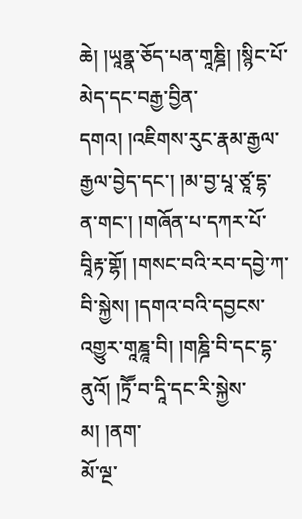ཆེ། །ཡཱནྣ་ཅོད་པན་གཱཎྜི། །སྙིང་པོ་མེད་དང་བརྒྱ་བྱིན་དགའ། །འཇིགས་རུང་རྣམ་རྒྱལ་རྒྱལ་བྱེད་དང་། །མ་བྱ་པཱ་ཙཱ་དྷ་ན་གང་། །གཞོན་པ་དཀར་པོ་བཱིརྟ་གྷོ། །གསང་བའི་རབ་དབྱེ་ཀ་བི་སྐྱེས། །དགའ་བའི་དབྱངས་འགྱུར་གཱཎྜཱ་བི། །གཎྜི་བི་དང་དྷ་ནུའོ། །ཏྲཽ་བ་དཱི་དང་རི་སྐྱེས་མ། །ནག་
མོ་ལྔ་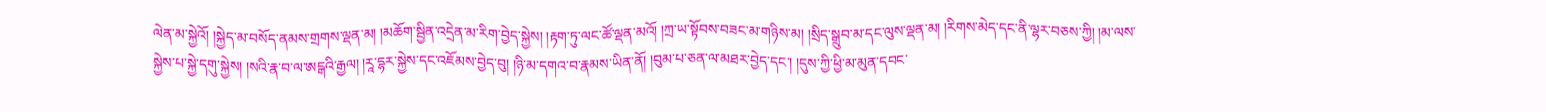ལེན་མ་སྐྱེའོ། །སྐྱེད་མ་བསོད་ནམས་གྲགས་ལྡན་མ། །མཆོག་སྦྱིན་འདྲེན་མ་རིག་བྱེད་སྐྱེས། །རྟག་ཏུ་ལང་ཚོ་ལྡན་མའོ། །ཀྲ་ཡ་སྟོབས་བཟང་མ་གཉིས་མ། །སྲིད་སྒྲུབ་མ་དང་ལུས་ལྡན་མ། །རིགས་མེད་དང་ནི་ལྷར་བཅས་ཀྱི། །མ་ལས་སྐྱེས་པ་སྐྱེ་དགུ་སྐྱེས། །སའི་རྣ་བ་ལ་ཨངྒའི་རྒྱལ། །རཱ་དྷར་སྐྱེས་དང་འཇོམས་བྱེད་བུ། །ཉི་མ་དགའ་བ་རྣམས་ཡིན་ནོ། །བུམ་པ་ཅན་ལ་མཐར་བྱེད་དང་། །དུས་ཀྱི་ཕྱི་མ་མུན་དབང་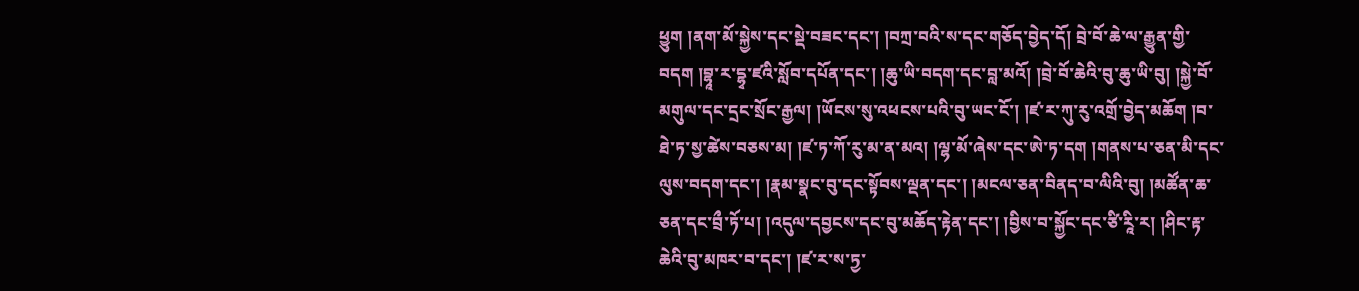ཕྱུག །ནག་མོ་སྐྱེས་དང་སྡེ་བཟང་དང་། །བཀྲ་བའི་ས་དང་གཅོད་བྱེད་དོ། བྲེ་བོ་ཆེ་ལ་རྒྱུན་གྱི་བདག །བྷཱ་ར་དྷྭ་ཛའི་སློབ་དཔོན་དང་། །ཆུ་ཡི་བདག་དང་བླ་མའོ། །བྲེ་བོ་ཆེའི་བུ་ཆུ་ཡི་བུ། །སྐྱེ་བོ་མགུལ་དང་དྲང་སྲོང་རྒྱལ། །ཡོངས་སུ་འཕངས་པའི་བུ་ཡང་ངོ་། །ཛ་ར་ཀུ་རུ་འགྲོ་བྱེད་མཆོག །བ་ཐེ་ཏ་སྱ་ཚེས་བཅས་མ། །ཛ་ཏ་ཀོ་རུ་མ་ན་མའ། །ལྷ་མོ་ཞེས་དང་ཨེ་ཏ་དག །གནས་པ་ཅན་མི་དང་ལུས་བདག་དང་། །རྣམ་སྣང་བུ་དང་སྟོབས་ལྡན་དང་། །མངལ་ཅན་བིནད་བ་ལིའི་བུ། །མཚོན་ཆ་ཅན་དང་བྲྀ་ཏོ་པ། །འདུལ་དབྱངས་དང་བུ་མཆོད་རྟེན་དང་། །བྱིས་བ་སྐྱོང་དང་ཙི་རཱི་ར། །ཤིང་རྟ་ཆེའི་བུ་མཁར་བ་དང་། །ཛ་ར་ས་ཏྱ་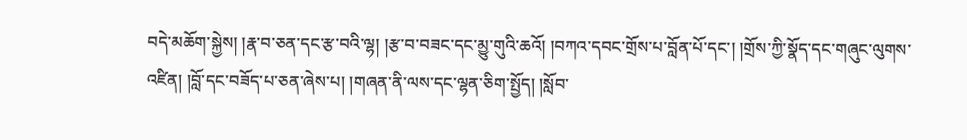བདེ་མཆོག་སྐྱེས། །རྣ་བ་ཅན་དང་རྩ་བའི་ལྷ། །རྩ་བ་བཟང་དང་མྱུ་གུའི་ཆའོ། །བཀའ་དབང་གྲོས་པ་བློན་པོ་དང་། །གྲོས་ཀྱི་སྣོད་དང་གཞུང་ལུགས་འཛིན། །བློ་དང་བཟོད་པ་ཅན་ཞེས་པ། །གཞན་ནི་ལས་དང་ལྷན་ཅིག་སྤྱོད། །སློབ་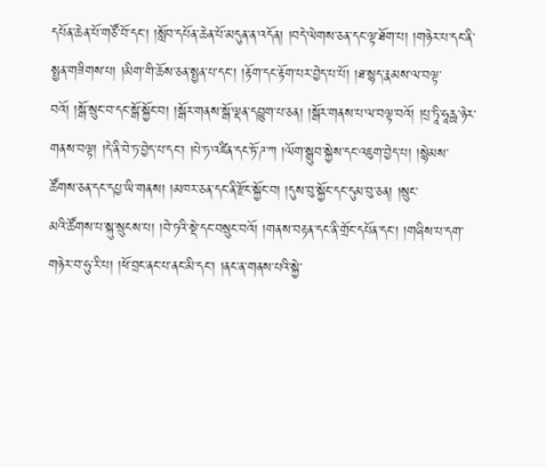དཔོན་ཆེན་པོ་གཙོ་བོ་དང་། །སློབ་དཔོན་ཆེན་པོ་མདུན་ན་འདོན། །བདེ་ལེགས་ཅན་དང་ལྟ་ཐོག་པ། །གཉེར་པ་དང་ནི་སྤྱན་གཟིགས་པ། །མིག་གི་ཆོས་ཅན་སྤྱན་པ་དང་། །རྟོག་དང་རྟོག་པར་བྱེད་པ་པོ། །ཐ་སྙད་རྣམས་ལ་བལྟ་བའོ། །སྒོ་སྲུང་བ་དང་སྒོ་སྐྱོང་བ། །སྒོར་གནས་སྒོ་ལྡན་དབྱུག་པ་ཅན། །སྒོར་གནས་པ་ལ་བལྟ་བའོ། །པྲ་ཏཱི་ཧཱརྻ་ཉེར་གནས་བལྟ། །དེ་ནི་བེ་ཏ་བྱེད་པ་དང་། །པེ་ཏ་འཛིན་དང་ཏོ་ཌ་ཀ །ལོག་སྒྲུབ་སྐྱེས་དང་འཇུག་བྱེད་པ། །སྙེམས་ཚོགས་ཅན་དང་དཔྱ་ཡི་གནས། །མཁར་ཅན་དང་ནི་རྫོང་སྐྱོང་བ། །དུས་བུ་སྐྱོང་དང་དུམ་བུ་ཅན། །སྲུང་
མའི་ཚོགས་པ་སྐུ་སྲུངས་པ། །བེ་ཏའི་སྡེ་དང་བསྲུང་བའོ། །གནས་བརྟན་དང་ནི་གྲོང་དཔོན་དང་། །གཞིས་པ་དག་གཉེར་བ་ཧུ་རི་པ། །ཕོ་བྲང་ནང་པ་ནང་མི་དང་། །ནང་ན་གནས་པའི་སྐྱེ་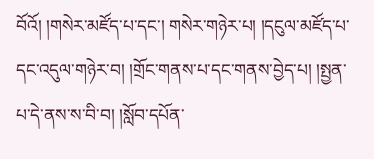བོའོ། །གསེར་མཛོད་པ་དང་། གསེར་གཉེར་པ། །དངུལ་མཛོད་པ་དང་འདུལ་གཉེར་བ། །གྲོང་གནས་པ་དང་གནས་བྱེད་པ། །སྤྱན་པ་དེ་ནས་ས་བི་བ། །སློབ་དཔོན་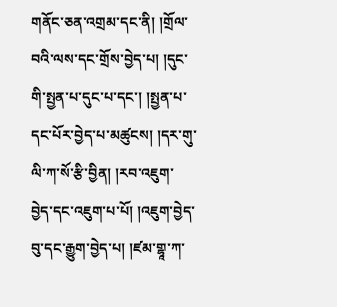གནོང་ཅན་འགྲམ་དང་ནི། །གྲོལ་བའི་ལས་དང་གྲོས་བྱེད་པ། །དུང་གི་སྤྱན་པ་དུང་པ་དང་། །སྤྱན་པ་དང་པོར་བྱེད་པ་མཚུངས། །དར་གུ་ལི་ཀ་སོ་རྩི་བྱིན། །རབ་འཇུག་བྱེད་དང་འཇུག་པ་པོ། །འཇུག་བྱེད་བུ་དང་རྒྱུག་བྱེད་པ། །ཛམ་གྷཱ་ཀ་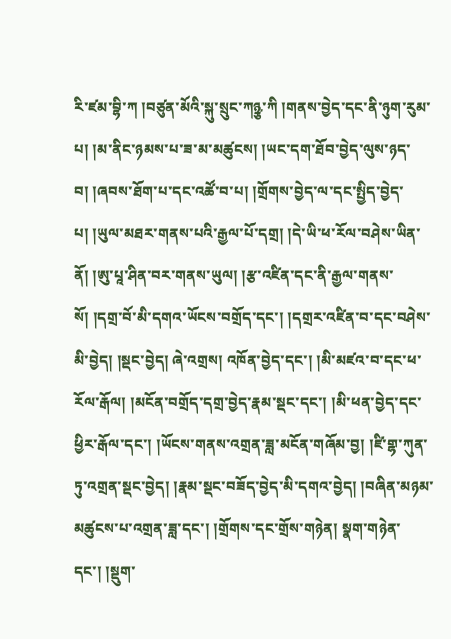རི་ཛམ་བྷི་ཀ །བཙུན་མོའི་སྐུ་སྲུང་ཀཉྩ་ཀི །གནས་བྱེད་དང་ནི་ཉུག་རུམ་པ། །མ་ནིང་ཉམས་པ་ཟ་མ་མཚུངས། །ཡང་དག་ཐོབ་བྱེད་ལུས་ཉད་བ། །ཞབས་ཐོག་པ་དང་འཚོ་བ་པ། །གྲོགས་བྱེད་ལ་དང་སྤྱིད་བྱེད་པ། །ཡུལ་མཐར་གནས་པའི་རྒྱལ་པོ་དགྲ། །དེ་ཡི་ཕ་རོལ་བཤེས་ཡིན་ནོ། །ཨུ་པཱ་ཤིན་བར་གནས་ཡུལ། །རྩ་འཛིན་དང་ནི་རྒྱལ་གནས་སོ། །དགྲ་བོ་མི་དགའ་ཡོངས་བགྲོད་དང་། །དགྲར་འཛིན་བ་དང་བཤེས་མི་བྱེད། །སྡང་བྱེད། ཞེ་འགྲས། འཁོན་བྱེད་དང་། །མི་མཛའ་བ་དང་ཕ་རོལ་རྒོལ། །མངོན་བགྲོད་དགྲ་བྱེད་རྣམ་སྡང་དང་། །མི་ཕན་བྱེད་དང་ཕྱིར་རྒོལ་དང་། །ཡོངས་གནས་འགྲན་ཟླ་མངོན་གཞོམ་བྱ། །ཛི་གྷ་ཀུན་ཏུ་འགྲན་སྡང་བྱེད། །རྣམ་སྡང་བཟོད་བྱེད་མི་དགའ་བྱེད། །བཞིན་མཉམ་མཚུངས་པ་འགྲན་ཟླ་དང་། །གྲོགས་དང་གྲོས་གཉེན། སྣག་གཉེན་དང་། །སྡུག་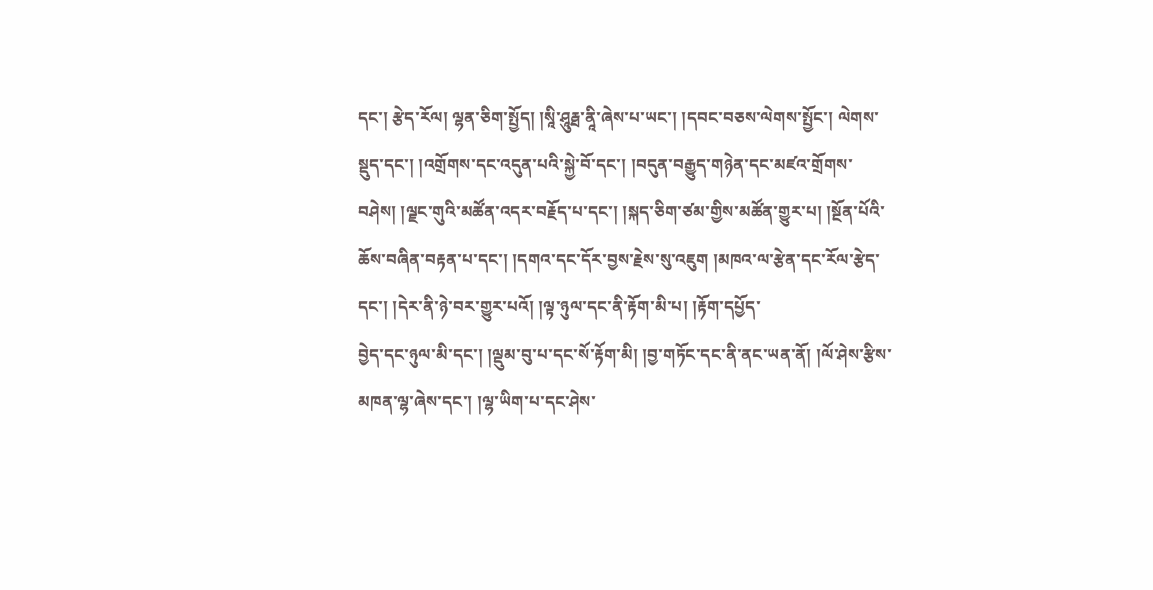དང་། རྩེད་རོལ། ལྷན་ཅིག་སྤྱོད། །སཱི་ཤཱུརྠ་ནཱི་ཞེས་པ་ཡང་། །དབང་བཅས་ལེགས་སྤྱོང་། ལེགས་སྡུད་དང་། །འགྲོགས་དང་འདུན་པའི་སྐྱེ་བོ་དང་། །བདུན་བརྒྱུད་གཉེན་དང་མཛའ་གྲོགས་བཤེས། །ལྗང་གུའི་མཚོན་འདར་བརྗོད་པ་དང་། །སྐད་ཅིག་ཙམ་གྱིས་མཚོན་གྱུར་པ། །སྔོན་པོའི་ཆོས་བཞིན་བརྟན་པ་དང་། །དགའ་དང་དོར་བྱས་རྗེས་སུ་འཇུག །མཁའ་ལ་རྩེན་དང་རོལ་རྩེད་དང་། །དེར་ནི་ཉེ་བར་གྱུར་པའོ། །ལྟ་ཉུལ་དང་ནི་རྟོག་མི་པ། །རྟོག་དཔྱོད་
བྱེད་དང་ཉུལ་མི་དང་། །ལྡུམ་བུ་པ་དང་སོ་རྟོག་མི། །བྱ་གཏོང་དང་ནི་ནང་ཡན་ནོ། །ལོ་ཤེས་རྩིས་མཁན་ལྷ་ཞེས་དང་། །ལྷ་ཡིག་པ་དང་ཤེས་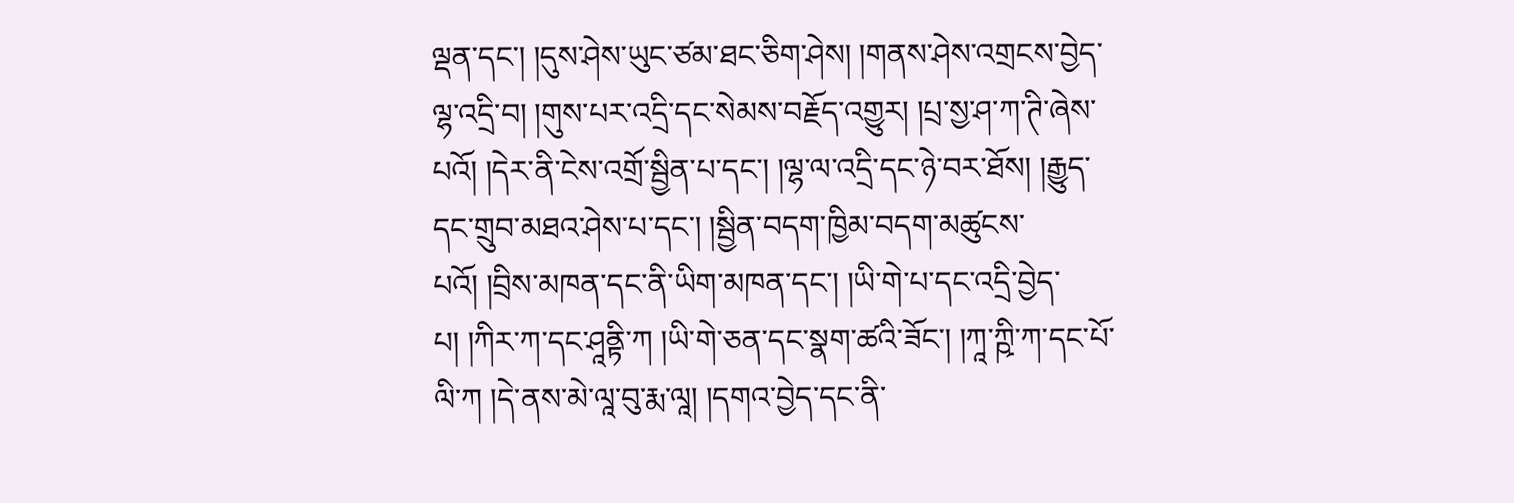ལྡན་དང་། །དུས་ཤེས་ཡུང་ཙམ་ཐང་ཅིག་ཤེས། །གནས་ཤེས་འགྲངས་བྱེད་ལྷ་འདྲི་བ། །གུས་པར་འདྲི་དང་སེམས་བརྗོད་འགྱུར། །པྲ་སྱ་ཤ་ཀ་ཊི་ཞེས་པའོ། །དེར་ནི་ངེས་འགྲོ་སྦྱིན་པ་དང་། །ལྷ་ལ་འདྲི་དང་ཉེ་བར་ཐོས། །རྒྱུད་དང་གྲུབ་མཐའ་ཤེས་པ་དང་། །སྦྱིན་བདག་ཁྱིམ་བདག་མཚུངས་པའོ། །བྲིས་མཁན་དང་ནི་ཡིག་མཁན་དང་། །ཡི་གེ་པ་དང་འདྲི་བྱེད་པ། །ཀིར་ཀ་དང་ཤཱནྟི་ཀ །ཡི་གེ་ཅན་དང་སྣག་ཚའི་ཟོང་། །ཀཱ་ཀྵི་ཀ་དང་པོ་ལི་ཀ །དེ་ནས་མེ་ལཱ་བུ་རྨ་ལཱ། །དགའ་བྱེད་དང་ནི་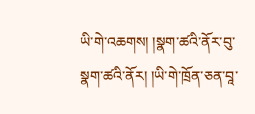ཡི་གེ་འཆགས། །སྣག་ཚའི་ནོར་བུ་སྣག་ཚའི་ནོར། །ཡི་གེ་ཁྲོན་ཅན་བཱ་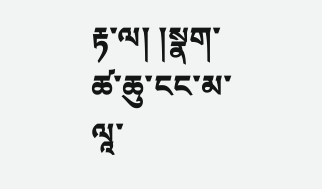རྟ་ལ། །སྣག་ཚ་ཆུ་ངང་མ་ལཱ་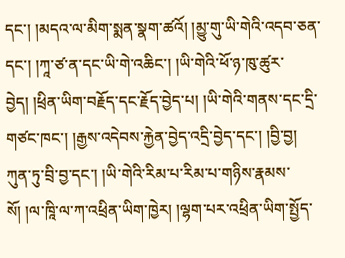དང་། །མདའ་ལ་མིག་སྨན་སྣག་ཚའོ། །མྱུ་གུ་ཡི་གེའི་འདབ་ཅན་དང་། །ཀཱ་ཙ་ན་དང་ཡི་གེ་འཆིང་། །ཡི་གེའི་ཕོ་ཉ་ཁུ་ཚུར་བྱེད། །ཕྲིན་ཡིག་བརྗོད་དང་རྗོད་བྱེད་པ། །ཡི་གེའི་གནས་དང་དྲི་གཙང་ཁང་། །རྒྱས་འདེབས་རྐྱེན་བྱེད་འདྲི་བྱེད་དང་། །བྱི་བྱ། ཀུན་ཏུ་བྲི་བྱ་དང་། །ཡི་གེའི་རིམ་པ་རིམ་པ་གཉིས་རྣམས་སོ། །ལ་ཁཱི་ལ་ཀ་འཕྲིན་ཡིག་ཁྱེར། །ལྷག་པར་འཕྲིན་ཡིག་སྤྱོད་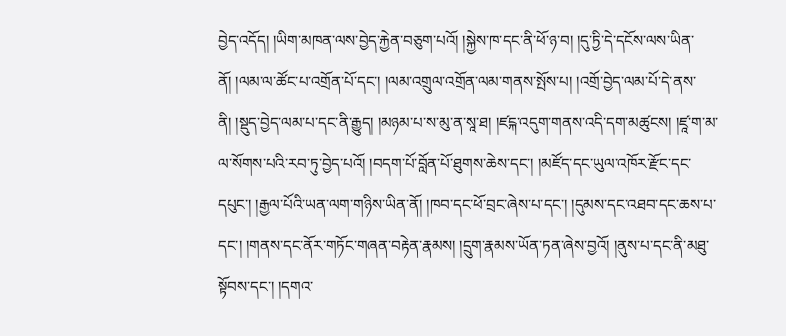བྱེད་འདོད། །ཡིག་མཁན་ལས་བྱེད་རྐྱེན་བཅུག་པའོ། །སྐྱེས་ཁ་དང་ནི་ཕོ་ཉ་བ། །དུ་ཏྱི་དེ་དངོས་ལས་ཡིན་ནོ། །ལམ་ལ་ཚོང་པ་འགྲོན་པོ་དང་། །ལམ་འགྲུལ་འགྲོན་ལམ་གནས་སྤོས་པ། །འགྲོ་བྱེད་ལམ་པོ་དེ་ནས་ནི། །སྡུད་བྱེད་ལམ་པ་དང་ནི་རྒྱུད། །མཉམ་པ་ས་མུ་ན་སཱ་ཐ། །ཛངྐ་འདུག་གནས་འདི་དག་མཚུངས། །ཛཱ་ག་མ་ལ་སོགས་པའི་རབ་ཏུ་བྱེད་པའོ། །བདག་པོ་བློན་པོ་ཐུགས་ཆེས་དང་། །མཛོད་དང་ཡུལ་འཁོར་རྫོང་དང་དཔུང་། །རྒྱལ་པོའི་ཡན་ལག་གཉིས་ཡིན་ནོ། །ཁབ་དང་ཕོ་བྲང་ཞེས་པ་དང་། །དུམས་དང་འཐབ་དང་ཆས་པ་དང་། །གནས་དང་ནོར་གཏོང་གཞན་བརྟེན་རྣམས། །དྲུག་རྣམས་ཡོན་ཏན་ཞེས་བྱའོ། །ནུས་པ་དང་ནི་མཐུ་སྟོབས་དང་། །དགའ་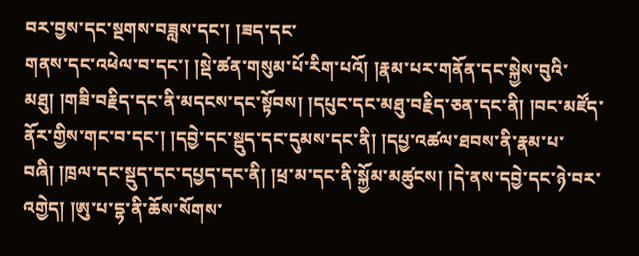བར་བྱས་དང་སྔགས་བཟླས་དང་། །ཟད་དང་
གནས་དང་འཕེལ་བ་དང་། །སྡེ་ཚན་གསུམ་པོ་རིག་པའོ། །རྣམ་པར་གནོན་དང་སྐྱེས་བུའི་མཐུ། །གཟི་བརྗིད་དང་ནི་མདངས་དང་སྟོབས། །དཔུང་དང་མཐུ་བརྗིད་ཅན་དང་ནི། །བང་མཛོད་ནོར་གྱིས་གང་བ་དང་། །དབྱེ་དང་སྡུད་དང་དུམས་དང་ནི། །དཔྱ་འཚལ་ཐབས་ནི་རྣམ་པ་བཞི། །ཁྲལ་དང་སྡུད་དང་དཔྱད་དང་ནི། །ཕྲ་མ་དང་ནི་སྐྱོམ་མཚུངས། །དེ་ནས་དབྱེ་དང་ཉེ་བར་འགྱེད། །ཨུ་པ་དྷ་ནི་ཆོས་སོགས་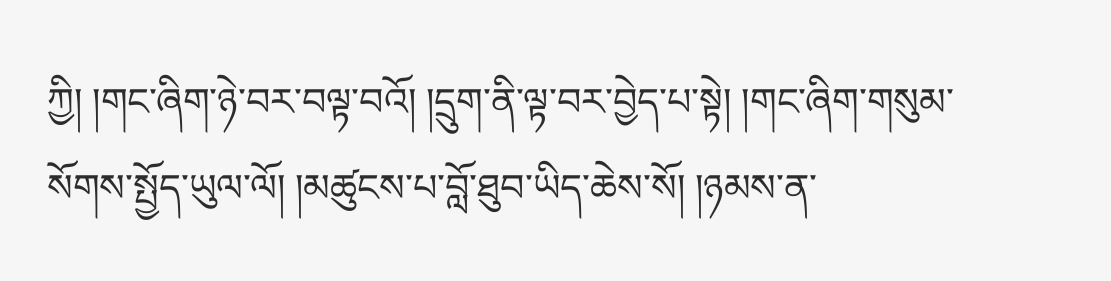ཀྱི། །གང་ཞིག་ཉེ་བར་བལྟ་བའོ། །དྲུག་ནི་ལྟ་བར་བྱེད་པ་སྟེ། །གང་ཞིག་གསུམ་སོགས་སྤྱོད་ཡུལ་ལོ། །མཚུངས་པ་བློ་ཐུབ་ཡིད་ཆེས་སོ། །ཉམས་ན་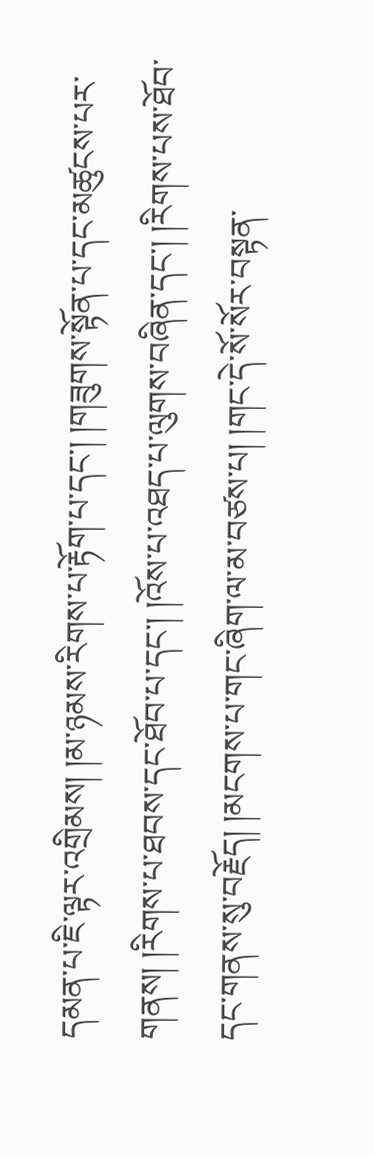དམན་པ་ཇི་ལྟར་འགྲིམས། །མ་ཉམས་རིགས་པ་རྟོག་པ་དང་། །གཟུགས་སྟོན་པ་དང་མཚུངས་པར་གནས། །རིགས་པ་ཐབས་དང་ཐོབ་པ་དང་། །འོས་པ་འཐད་པ་ལུགས་བཞིན་དང་། །རིགས་པས་ཐོབ་དང་གནས་སུ་བརྗོད། །མངགས་པ་གང་ཞིག་ལ་མ་བཙས་པ། །གང་དེ་སོ་སོར་བསྟན་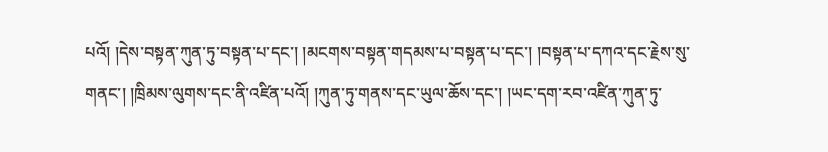པའོ། །དེས་བསྟན་ཀུན་ཏུ་བསྟན་པ་དང་། །མངགས་བསྟན་གདམས་པ་བསྟན་པ་དང་། །བསྟན་པ་དཀའ་དང་རྗེས་སུ་གནང་། །ཁྲིམས་ལུགས་དང་ནི་འཛིན་པའོ། །ཀུན་ཏུ་གནས་དང་ཡུལ་ཆོས་དང་། །ཡང་དག་རབ་འཛིན་ཀུན་ཏུ་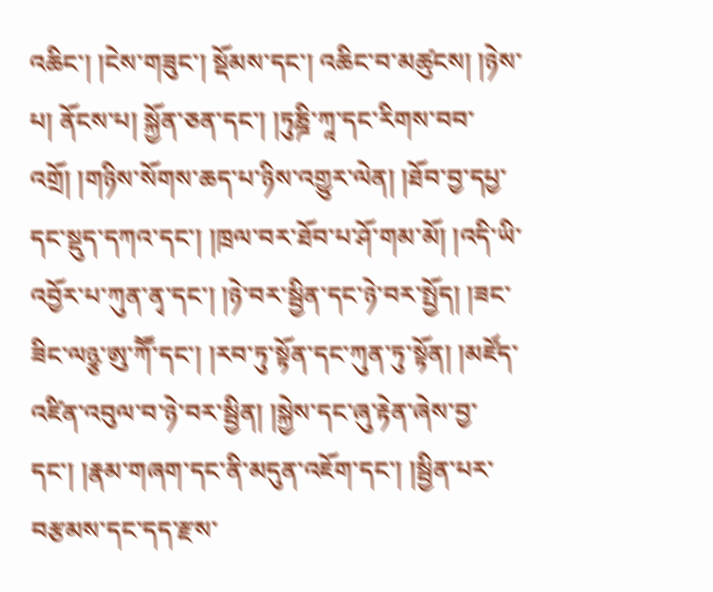འཆིང་། །ངེས་གཟུང་། སྡོམས་དང་། འཆིང་བ་མཚུངས། །ཉེས་པ། ནོངས་པ། སྐྱོན་ཅན་དང་། །ཏུཎྜི་ཀཱ་དང་རིགས་བབ་འགྲོ། །གཉིས་སོགས་ཆད་པ་ཉིས་འགྱུར་ལེན། །ཐོབ་བྱ་དཔྱ་དང་སྡུད་དཀའ་དང་། །ཁྲལ་བར་ཐོབ་པ་ཤོ་གམ་མོ། །འདི་ཡི་འབྱོར་པ་ཀུན་ནྭ་དང་། །ཉེ་བར་སྦྱིན་དང་ཉེ་བར་སྤྱོད། །ཟང་ཟིང་ལཉྩ་ཨུ་ཀཽ་དང་། །རབ་ཏུ་སྟོན་དང་ཀུན་ཏུ་སྟོན། །མཛོད་འཛིན་འབུལ་བ་ཉེ་བར་སྦྱིན། །སྐྱེས་དང་ཞུ་རྟེན་ཞེས་བྱ་དང་། །རྣམ་གཞག་དང་ནི་མདུན་འཇོག་དང་། །སྦྱིན་པར་བརྩམས་དང་དད་རྫས་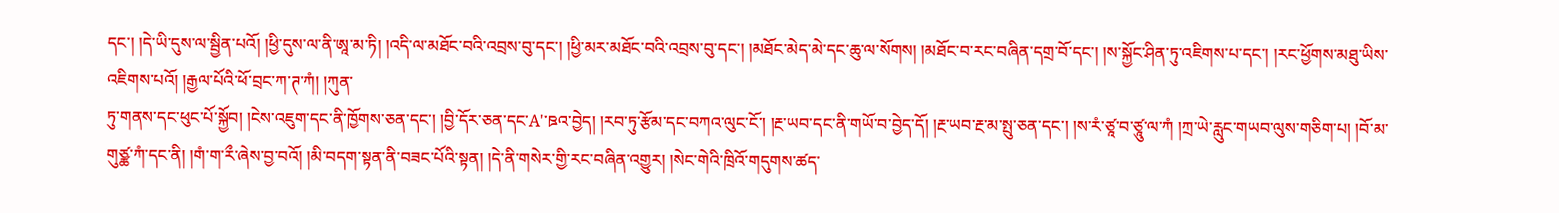དང་། །དེ་ཡི་དུས་ལ་སྦྱིན་པའོ། །ཕྱི་དུས་ལ་ནི་ཨཱ་མ་ཏི། །འདི་ལ་མཐོང་བའི་འབྲས་བུ་དང་། །ཕྱི་མར་མཐོང་བའི་འབྲས་བུ་དང་། །མཐོང་མེད་མེ་དང་ཆུ་ལ་སོགས། །མཐོང་བ་རང་བཞིན་དགྲ་བོ་དང་། །ས་སྐྱོང་ཤིན་ཏུ་འཇིགས་པ་དང་། །རང་ཕྱོགས་མཐུ་ཡིས་འཇིགས་པའོ། །རྒྱལ་པོའི་ཕོ་བྲང་ཀ་ཊ་ཀཾ། །ཀུན་
ཏུ་གནས་དང་ཕུང་པོ་སྐྱོབ། །ངེས་འཇུག་དང་ནི་ཁྱོགས་ཅན་དང་། །བྱི་དོར་ཅན་དང་A'་ཋའ་བྱེད། །རབ་ཏུ་རྩོམ་དང་བཀའ་ལུང་ངོ་། །རྔ་ཡབ་དང་ནི་གཡོ་བ་བྱེད་དོ། །རྔ་ཡབ་རྔ་མ་སྤུ་ཅན་དང་། །ས་རཾ་ཙཱ་བ་ཙཱུ་ལ་ཀཾ །ཀྲ་ཡེ་རླུང་གཡབ་ལུས་གཅིག་པ། །བོ་མ་གུཙྪ་ཀཾ་དང་ནི། །གཾ་ག་རྀ་ཞེས་བྱ་བའོ། །མི་བདག་སྟན་ནི་བཟང་པོའི་སྟན། །དེ་ནི་གསེར་གྱི་རང་བཞིན་འགྱུར། །སེང་གེའི་ཁྲིའོ་གདུགས་ཚད་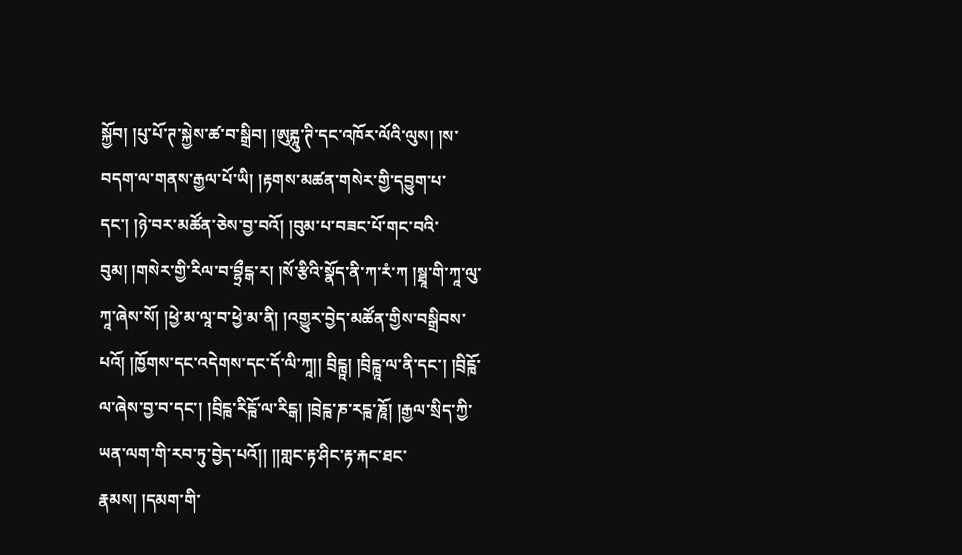སྐྱོབ། །པུ་པོ་ཊ་སྐྱེས་ཚ་བ་སྒྲིབ། །ཨུཊྐཱུ་ཊི་དང་འཁོར་ལོའི་ལུས། །ས་བདག་ལ་གནས་རྒྱལ་པོ་ཡི། །རྟགས་མཚན་གསེར་གྱི་དབྱུག་པ་དང་། །ཉེ་བར་མཚོན་ཅེས་བྱ་བའོ། །བུམ་པ་བཟང་པོ་གང་བའི་བུམ། །གསེར་གྱི་རིལ་བ་བྷྲྀངྒ་ར། །སོ་རྩིའི་སྣོད་ནི་ཀ་རཾ་ཀ །སྠཱ་གི་ཀཱ་ལུ་ཀཱ་ཞེས་སོ། །ཕྱེ་མ་ལཱ་བ་ཕྱེ་མ་ནི། །འགྱུར་བྱེད་མཚོན་གྱིས་བསྒྲིབས་པའོ། །ཁྱོགས་དང་འདེགས་དང་དོ་ལི་ཀཱ།། བྲིངྑཱ། །བྲིངྑཱ་ལ་ནི་དང་། །བྲིངྑོ་ལ་ཞེས་བྱ་བ་དང་། །བྲིངྑ་རིངྑོ་ལ་རིངྒ། །བྲེངྑ་ཎ་རངྑ་ཎཱོ། །རྒྱལ་སྲིད་ཀྱི་ཡན་ལག་གི་རབ་ཏུ་བྱེད་པའོ།། །།གླང་རྟ་ཤིང་རྟ་རྐང་ཐང་རྣམས། །དམག་གི་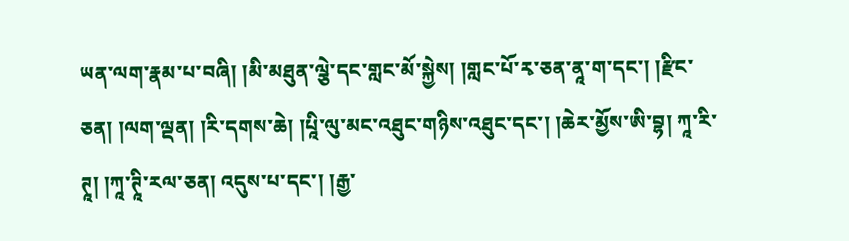ཡན་ལག་རྣམ་པ་བཞི། །མི་མཐུན་ལྕེ་དང་གླང་མོ་སྐྱེས། །གླང་པོ་རྭ་ཅན་ནཱ་ག་དང་། །རྫིང་ཅན། །ལག་ལྡན། །རི་དགས་ཆེ། །པཱི་ལུ་མང་འཐུང་གཉིས་འཐུང་དང་། །ཆེར་མྱོས་ཨི་བྷ། ཀཱ་རི་ཊཱ། །ཀཱ་ཊཱི་རལ་ཅན། འདུས་པ་དང་། །རྒྱ་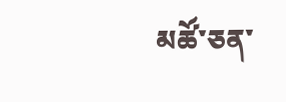མཚོ་ཅན་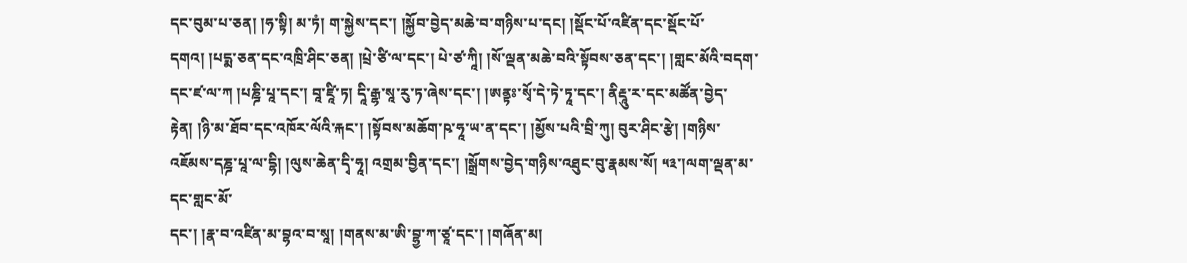དང་བུམ་པ་ཅན། །ཧ་སྟི། མ་ཏཾ། ག་སྐྱེས་དང་། །སྐྱོབ་བྱེད་མཆེ་བ་གཉིས་པ་དང། །སྡོང་པོ་འཛིན་དང་སྡོང་པོ་དགའ། །པདྨ་ཅན་དང་འཁྲི་ཤིང་ཅན། །པྲེ་ཙི་ལ་དང་། པེ་ཙ་ཀཱི། །སོ་ལྡན་མཆེ་བའི་སྟོབས་ཅན་དང་། །གླང་མོའི་བདག་དང་ཛ་ལ་ཀ །པཎྜི་པཱ་དང་། བཱ་ཛཱི་ཏ། དཱི་རྒྷ་སཱ་རུ་ཏ་ཞེས་དང་། །ཨནྟཿ་སྭོ་དེ་ཏེ་ཏཱ་དང་། ནིརྡཱུ་ར་དང་མཚོན་བྱེད་རྟེན། །ཉི་མ་ཐོབ་དང་འཁོར་ལོའི་རྐང་། །སྟོབས་མཆོག་ཥ་ཧཱ་ཡ་ན་དང་། །མྱོས་པའི་བྲི་ཀུ། བུར་ཤིང་རྩེ། །གཉིས་འཇོམས་དཎྜ་པཱ་ལ་དྷི། །ལུས་ཆེན་དྭི་ཧཱ། འགྲམ་བྱིན་དང་། །སྒྲོགས་བྱེད་གཉིས་འཐུང་བུ་རྣམས་སོ། ༥༣་།ལག་ལྡན་མ་དང་གླང་མོ་
དང་། །རྣ་བ་འཛིན་མ་བྷའ་བ་སཱ། །གནས་མ་ཨི་བྷྱ་ཀ་ཙཱ་དང་། །གཞོན་མ།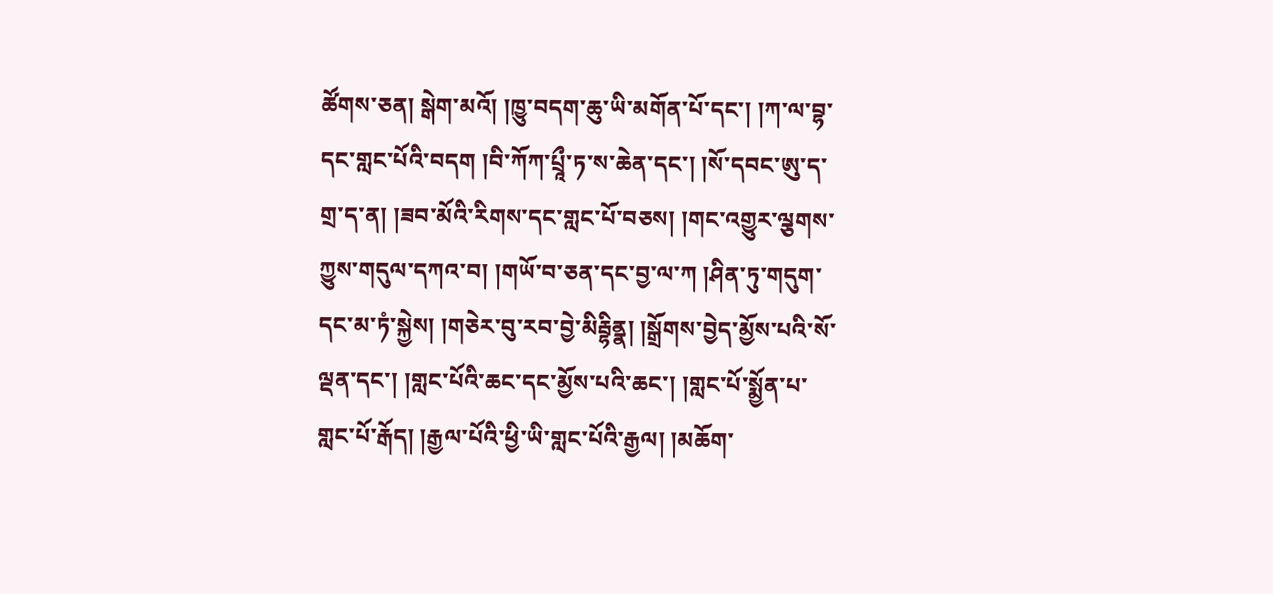ཚོགས་ཅན། སྒེག་མའོ། །ཁྱུ་བདག་ཆུ་ཡི་མགོན་པོ་དང་། །ཀ་ལ་བྷ་དང་གླང་པོའི་བདག །བི་ཀོཀ་པྲཱྀ་ཏ་ས་ཆེན་དང་། །སོ་དབང་ཨུ་ད་གྲ་ད་ན། །ཟབ་མོའི་རིགས་དང་གླང་པོ་བཅས། །གང་འགྱུར་ལྕགས་ཀྱུས་གདུལ་དཀའ་བ། །གཡོ་བ་ཅན་དང་བྱ་ལ་ཀ །ཤིན་ཏུ་གདུག་དང་མ་ཏཾ་སྐྱེས། །གཅེར་བུ་རབ་བྱེ་མིརྦྷིནྣ། །སྒྲོགས་བྱེད་མྱོས་པའི་སོ་ལྡན་དང་། །གླང་པོའི་ཆང་དང་མྱོས་པའི་ཆང་། །གླང་པོ་སྨྱོན་པ་གླང་པོ་རྒོད། །རྒྱལ་པོའི་ཕྱི་ཡི་གླང་པོའི་རྒྱལ། །མཆོག་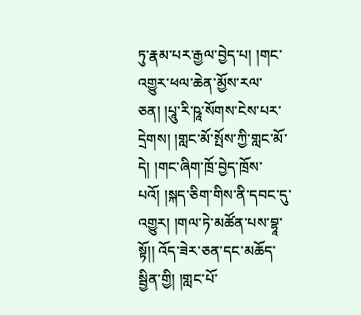ཏུ་རྣམ་པར་རྒྱལ་བྱེད་པ། །གང་འགྱུར་ཕལ་ཆེན་མྱོས་རལ་ཅན། །པཱུ་རི་ཥཱ་སོགས་ངེས་པར་དྲེགས། །གླང་མོ་སྤོས་ཀྱི་གླང་མོ་དེ། །གང་ཞིག་ཁྲོ་བྱེད་ཁྲོས་པའོ། །སྐད་ཅིག་གིས་ནི་དབང་དུ་འགྱུར། །གལ་ཏེ་མཚོན་པས་བྷཱ་སྟོ།། འོད་ཟེར་ཅན་དང་མཆོད་སྦྱིན་གྱི། །གླང་པོ་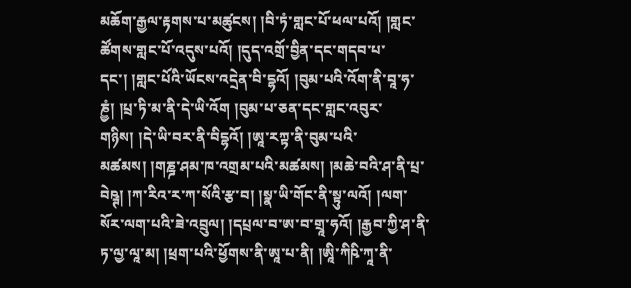མཆོག་རྒྱལ་རྟགས་པ་མཚུངས། །བི་ཏཾ་གླང་པོ་ཕལ་པའོ། །གླང་ཚོགས་གླང་པོ་འདུས་པའོ། །དུད་འགྲོ་བྱིན་དང་གདབ་པ་དང་། །གླང་པོའི་ཡོངས་འདྲེན་བི་དྷའོ། །བུམ་པའི་འོག་ནི་བཱ་ཧ་ཎྱཾ། །པྲ་ཏི་མ་ནི་དེ་ཡི་འོག །བུམ་པ་ཅན་དང་གླང་འབུར་གཉིས། །དེ་ཡི་བར་ནི་བིདྷའོ། །ཨཱ་རཀྟ་ནི་བུམ་པའི་མཚམས། །གཎྜ་ཤམ་ཁ་འགྲམ་པའི་མཚམས། །མཆེ་བའི་ཤ་ནི་པྲ་བེཥྚ། །ཀ་རིའ་ར་ཀ་སོའི་རྩ་བ། །སྣ་ཡི་གོང་ནི་སྟུ་ལའོ། །ལག་སོར་ལག་པའི་ཟེ་འབྲུལ། །དཔྲལ་བ་ཨ་བ་གྲཱ་ཧའོ། །རྒྱབ་ཀྱི་ཤ་ནི་ཏ་ལྱ་ལཱ་མ། །ཕྲག་པའི་ཕྱོགས་ནི་ཨཱ་པ་ནི། །ཨཱི་ཀིཥི་ཀཱ་ནི་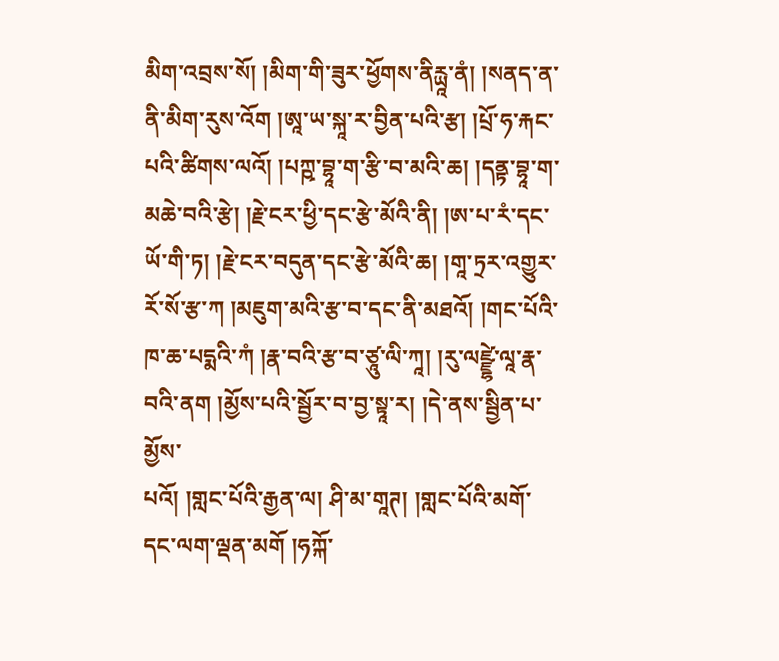མིག་འབྲས་སོ། །མིག་གི་ཟུར་ཕྱོགས་ནིརྻཱ་ནཾ། །སནད་ན་ནི་མིག་རུས་འོག །ཨཱ་ཡ་སྐཱ་ར་བྱིན་པའི་རྩ། །པྲོ་ཧ་རྐང་པའི་ཚིགས་ལའོ། །པཀྵ་བྷཱ་ག་རྩི་བ་མའི་ཆ། །དནྟ་བྷཱ་ག་མཆེ་བའི་རྩེ། །རྗེ་ངར་ཕྱི་དང་རྩེ་མོའི་ནི། །ཨ་པ་རཾ་དང་ཡོ་གི་ཏ། །རྗེ་ངར་བདུན་དང་རྩེ་མོའི་ཆ། །གཱ་ཏྲར་འགྱུར་རོ་སོ་རྩ་ཀ །མཇུག་མའི་རྩ་བ་དང་ནི་མཐའོ། །གང་པོའི་ཁ་ཆ་པདྨའི་ཀཾ །རྣ་བའི་རྩ་བ་ཙཱུ་ལི་ཀཱ། །རུ་ལཛྫྷེ་ལཱ་རྣ་བའི་ནག །མྱོས་པའི་སྦྱོར་བ་བྱ་སྟཱ་ར། །དེ་ནས་སྦྱིན་པ་མྱོས་
པའོ། །གླང་པོའི་རྒྱན་ལ། ཤི་མ་གཱཊ། །གླང་པོའི་མགོ་དང་ལག་ལྡན་མགོ །ཧཀྐོ་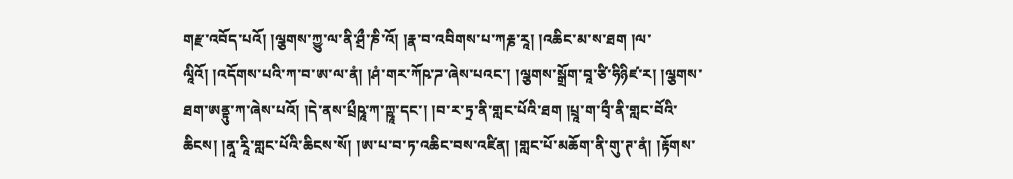གརྫ་འབོད་པའོ། །ལྕགས་ཀྱུ་ལ་ནི་ཤྲྀ་ཎི་འོ། །རྣ་བ་འབིགས་པ་ཀརྞ་རཱ། །འཆིང་མ་ས་ཐག །ལ་ལཱིའོ། །འདོགས་པའི་ཀ་བ་ཨ་ལ་ནཾ། །ཤཾ་གར་ཀོཥ་ཌ་ཞེས་པའང་། །ལྕགས་སྒྲོག་བཱ་ཙི་ཧིཉིཛ་ར། །ལྕགས་ཐག་ཨནྟུ་ཀ་ཞེས་པའོ། །དེ་ནས་པྲྀཥཱ་ཀ་ཀྵཱ་དང་། །བ་ར་ཏྲ་ནི་གླང་པོའི་ཐག །པྲཱ་ག་བྭྀ་ནི་གླང་བོའི་ཆིངས། །ནཱ་རཱི་གླང་པོའི་ཆིངས་སོ། །ཨ་པ་བ་ཏ་འཆིང་བས་འཛིན། །གླང་པོ་མཆོག་ནི་གུ་ཊ་ནཾ། །རྟོགས་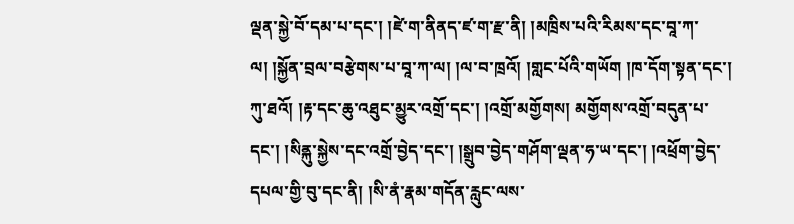ལྡན་སྐྱེ་བོ་དམ་པ་དང་། །ཛེ་ག་ནིནད་ཛ་ག་རྫ་ནི། །མཁྲིས་པའི་རིམས་དང་བཱ་ཀ་ལ། །སྐྱོན་བྲལ་བརྩེགས་པ་བཱ་ཀ་ལ། །ལ་བ་ཁྲའོ། །གླང་པོའི་གཡོག །ཁ་དོག་སྟན་དང་། ཀུ་ཐའོ། །རྟ་དང་ཆུ་འཐུང་མྱུར་འགྲོ་དང་། །འགྲོ་མགྱོགས། མགྱོགས་འགྲོ་བདུན་པ་དང་། །སིནྐུ་སྐྱེས་དང་འགྲོ་བྱེད་དང་། །སྒྲུབ་བྱེད་གཤོག་ལྡན་ཧ་ཡ་དང་། །འཕྲོག་བྱེད་དཔལ་གྱི་བུ་དང་ནི། །སི་ནཾ་རྣམ་གདོན་རླུང་ལས་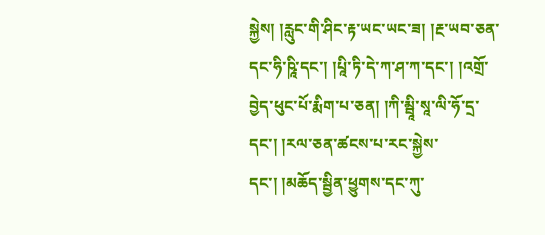སྐྱེས། །རླུང་གི་ཤིང་རྟ་ཡང་ཡང་ཟ། །རྔ་ཡབ་ཅན་དང་ཧི་ཥཱི་དང་། །པཱི་ཏི་དེ་ཀ་ཤ་ཀ་དང་། །འགྲོ་བྱེད་ཕུང་པོ་རྨིག་པ་ཅན། །ཀི་མྦཱི་སཱ་ལི་ཧོ་དྲ་དང་། །རལ་ཅན་ཚངས་པ་རང་སྐྱེས་དང་། །མཆོད་སྦྱིན་ཕྱུགས་དང་ཀུ་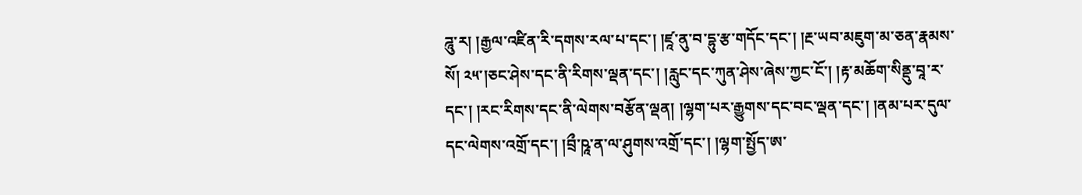ཌཱུ་ར། །རྒྱལ་འཛིན་རི་དགས་རལ་པ་དང་། །ཛཱ་ནུ་བ་དྷུ་རྩ་གདོང་དང་། །རྔ་ཡབ་མཇུག་མ་ཅན་རྣམས་སོ། ༢༥་།ཅང་ཤེས་དང་ནི་རིགས་ལྡན་དང་། །རླུང་དང་ཀུན་ཤེས་ཞེས་ཀྱང་ངོ་། །རྟ་མཆོག་སིནྡུ་བཱ་ར་དང་། །རང་རིགས་དང་ནི་ལེགས་བརྩོན་ལྡན། །ལྷག་པར་རྒྱུགས་དང་བང་ལྡན་དང་། །ནམ་པར་དུལ་དང་ལེགས་འགྲོ་དང་། །བྲྀ་ཥཱ་ན་ལ་ཤུགས་འགྲོ་དང་། །ལྷག་སྤྱོད་ཨ་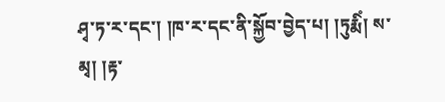ཤྭ་ཏ་ར་དང་། །ཁ་ར་དང་ནི་སྐྱོབ་བྱེད་པ། །ཏུརྨིཾ། ས་མྭ། །རྟ་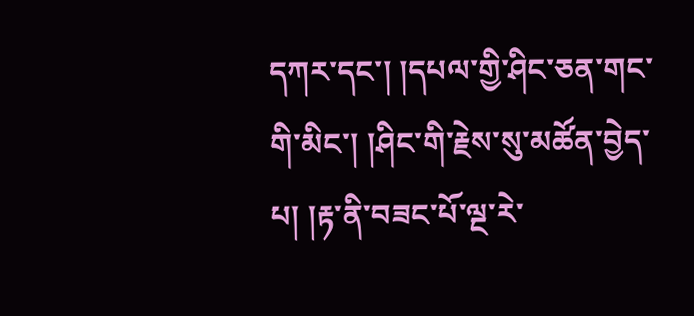དཀར་དང་། །དཔལ་གྱི་ཤིང་ཅན་གང་གི་མིང་། །ཤིང་གི་རྗེས་སུ་མཚོན་བྱེད་པ། །རྟ་ནི་བཟང་པོ་ལྔ་རེ་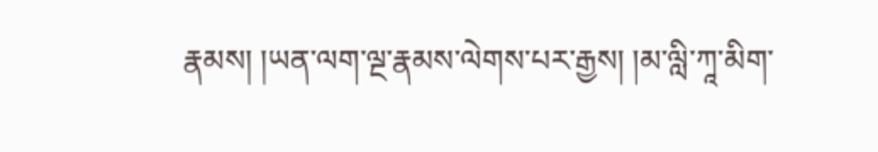རྣམས། །ཡན་ལག་ལྔ་རྣམས་ལེགས་པར་རྒྱས། །མ་ལླི་ཀཱ་མིག་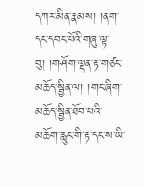དཀར་མིན་རྣམས། །ནག་དང་དབང་པོའི་གཞུ་ལྟ་བུ། །གཤོག་ལྡན་རྟ་གཙང་མཆོད་སྦྱིན་ལ། །གང་ཞིག་མཆོད་སྦྱིན་ཐོབ་པའི་
མཆོག་རླུང་གི་རྟ་དང་ས་ཡི་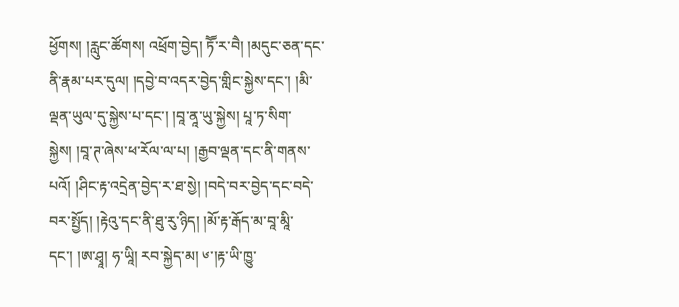ཕྱོགས། །རླུང་ཚོགས། འཕྲོག་བྱེད། ཏཽ་ར་བཻ། །མདུང་ཅན་དང་ནི་རྣམ་པར་དུལ། །དབྱེ་བ་འདར་བྱེད་གླིང་སྐྱེས་དང་། །མི་ལྡན་ཡུལ་དུ་སྐྱེས་པ་དང་། །བཱ་ནཱ་ཡུ་སྐྱེས། པཱ་ཏ་སིག་སྐྱེས། །བཱ་ཊ་ཞེས་ཕ་རོལ་ལ་པ། །རྒྱབ་ལྡན་དང་ནི་གནས་པའོ། །ཤིང་རྟ་འདྲེན་བྱེད་ར་ཐ་སྱེ། །བདེ་བར་བྱེད་དང་བདེ་བར་སྤྱོད། །རྟེའུ་དང་ནི་ཐུ་རུ་ཉིད། །མོ་རྟ་རྒོད་མ་བཱ་མཱི་དང་། །ཨ་ཤྭཱ། ཧ་ཡཱི། རབ་སྐྱེད་མ། ༦་།རྟ་ཡི་ཁྱུ་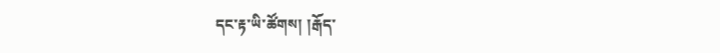དང་རྟ་ཡི་ཚོགས། །རྒོད་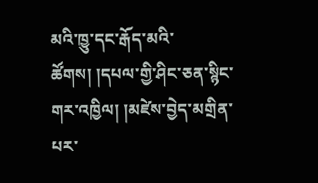མའི་ཁྱུ་དང་རྒོད་མའི་ཚོགས། །དཔལ་གྱི་ཤིང་ཅན་སྙིང་གར་འཁྱིལ། །མཛེས་བྱེད་མགྲིན་པར་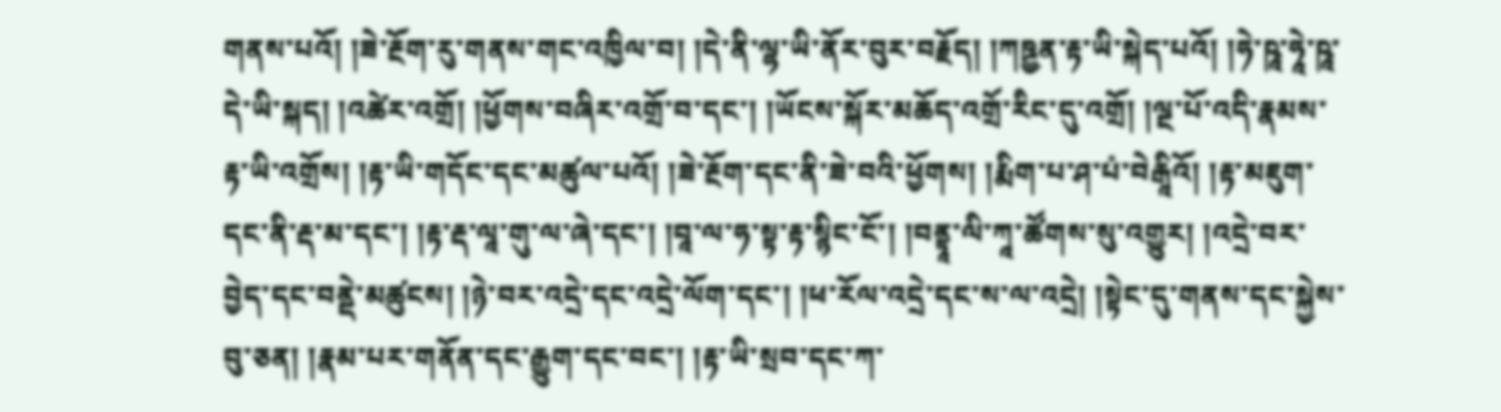གནས་པའོ། །ཟེ་རྔོག་རུ་གནས་གང་འཁྱིལ་བ། །དེ་ནི་ལྷ་ཡི་ནོར་བུར་བརྗོད། །ཀཋྱན་རྟ་ཡི་སྐེད་པའོ། །ཧེ་ཥཱ་ཧཱེ་ཥཱ་དེ་ཡི་སྐད། །འཚེར་འགྲོ། །ཕྱོགས་བཞིར་འགྲོ་བ་དང་། །ཡོངས་སྐོར་མཆོད་འགྲོ་རིང་དུ་འགྲོ། །ལྔ་པོ་འདི་རྣམས་རྟ་ཡི་འགྲོས། །རྟ་ཡི་གདོང་དང་མཚུལ་པའོ། །ཟེ་རྔོག་དང་ནི་ཟེ་བའི་ཕྱོགས། །རྨིག་པ་ཤ་པཾ་བེརྒཱིའོ། །རྟ་མཇུག་དང་ནི་རྡ་མ་དང་། །རྟ་རྡ་ལཱ་གུ་ལ་ཞེ་དང་། །བཱ་ལ་ཧ་སྟ་རྟ་སྙིང་ངོ་། །བནྟཱ་ལི་ཀཱ་ཚོགས་སུ་འགྱུར། །འདྲེ་བར་བྱེད་དང་བནྡེ་མཚུངས། །ཉེ་བར་འདྲེ་དང་འདྲེ་ལོག་དང་། །ཕ་རོལ་འདྲེ་དང་ས་ལ་འདྲེ། །སྟེང་དུ་གནས་དང་སྐྱེས་བུ་ཅན། །རྣམ་པར་གནོན་དང་རྒྱུག་དང་བང་། །རྟ་ཡི་སྲབ་དང་ཀ་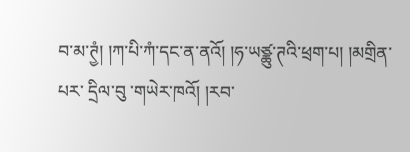བ་མ་ཊྱཾ། །ཀ་པི་ཀཾ་དང་ན་ནའོ། །ཧ་ཡཙྪུ་ཊའི་ཕྲག་པ། །མགྲིན་པར་ དྲིལ་བུ ་གཡེར་ཁའོ། །རབ་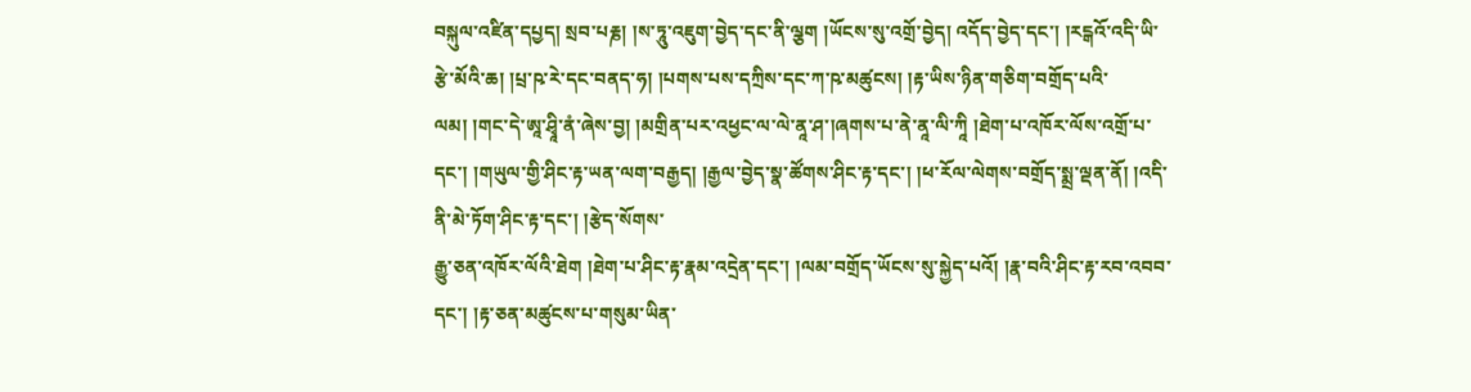བསྐུལ་འཛིན་དཔྱད། སྲབ་པརྞ། །ས་ཏཱུ་འཇུག་བྱེད་དང་ནི་ལྕག །ཡོངས་སུ་འགྲོ་བྱེད། འདོད་བྱེད་དང་། །རངྒའོ་འདི་ཡི་རྩེ་མོའི་ཆ། །པྲ་ཥ་རེ་དང་བནད་ཧ། །པགས་པས་དཀྲིས་དང་ཀ་ཥ་མཚུངས། །རྟ་ཡིས་ཉིན་གཅིག་བགྲོད་པའི་ལམ། །གང་དེ་ཨཱ་ཤྭཱི་ནཾ་ཞེས་བྱ། །མགྲིན་པར་འཕྱང་ལ་ལེ་ནཱ་ཤ་།ཞགས་པ་ནེ་ནཱ་ལི་ཀཱི །ཐེག་པ་འཁོར་ལོས་འགྲོ་པ་དང་། །གཡུལ་གྱི་ཤིང་རྟ་ཡན་ལག་བརྒྱད། །རྒྱལ་བྱེད་སྣ་ཚོགས་ཤིང་རྟ་དང་། །ཕ་རོལ་ལེགས་བགྲོད་སྨྲ་ལྡན་ནོ། །འདི་ནི་མེ་ཏོག་ཤིང་རྟ་དང་། །རྩེད་སོགས་
རྒྱུ་ཅན་འཁོར་ལོའི་ཐེག །ཐེག་པ་ཤིང་རྟ་རྣམ་འདྲེན་དང་། །ལམ་བགྲོད་ཡོངས་སུ་སྐྱེད་པའོ། །རྣ་བའི་ཤིང་རྟ་རབ་འབབ་དང་། །རྟ་ཅན་མཚུངས་པ་གསུམ་ཡིན་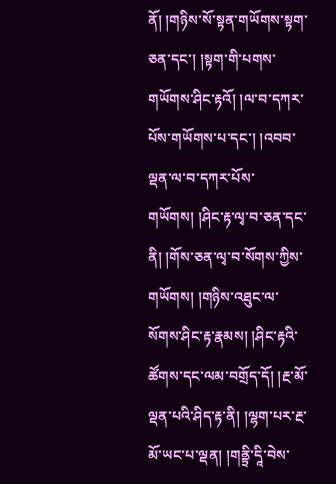ནོ། །གཉིས་སོ་སྟན་གཡོགས་སྟག་ཅན་དང་། །སྟག་གི་པགས་གཡོགས་ཤིང་རྟའོ། །ལ་བ་དཀར་པོས་གཡོགས་པ་དང་། །འབབ་ལྡན་ལ་བ་དཀར་པོས་གཡོགས། །ཤིང་རྟ་ལྭ་བ་ཅན་དང་ནི། །གོས་ཅན་ལྭ་བ་སོགས་ཀྱིས་གཡོགས། །གཉིས་འཐུང་ལ་སོགས་ཤིང་རྟ་རྣམས། །ཤིང་རྟའི་ཚོགས་དང་ལམ་བགྲོད་དོ། །རྔ་མོ་ལྡན་པའི་ཤིད་རྟ་ནི། །ལྷག་པར་རྔ་མོ་ཡང་པ་ལྡན། །གནྟྲི་དཱི་བེས་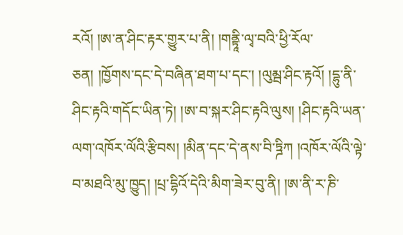རའོ། །ཨ་ན་ཤིང་རྟར་གྱུར་པ་ནི། །གནྟཱི་ལྭ་བའི་ཕྱི་རོལ་ཅན། །ཁྱོགས་དང་དེ་བཞིན་ཐག་པ་དང་། །ལུམྦ་ཤིང་རྟའོ། །དྷུ་ནི་ཤིང་རྟའི་གདོང་ཡིན་ཏེ། །ཨ་བ་སྐར་ཤིང་རྟའི་ལུས། །ཤིང་རྟའི་ཡན་ལག་འཁོར་ལོའི་རྩིབས། །མིན་དང་དེ་ནས་བི་ཏྜིཀ །འཁོར་ལོའི་ལྟེ་བ་མཐའི་མུ་ཁྱུད། །པྲ་དྷིའོ་དེའི་མིག་ཟེར་བུ་ནི། །ཨ་ནི་ར་ཎི་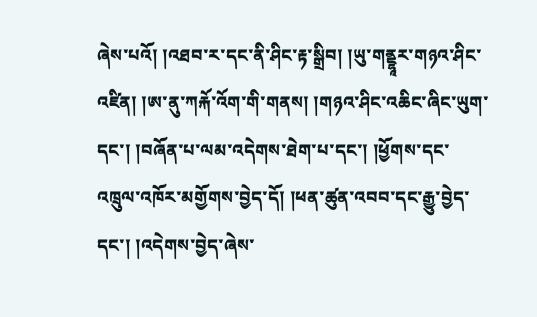ཞེས་པའོ། །འཐབ་ར་དང་ནི་ཤིང་རྟ་སྒྲིབ། །ཡུ་གནྡྷཱར་གཉའ་ཤིང་འཛིན། །ཨ་ནུ་ཀརྐོ་འོག་གི་གནས། །གཉའ་ཤིང་འཆིང་ཞིང་ཡུག་དང་། །བཞོན་པ་ལམ་འདེགས་ཐེག་པ་དང་། །ཕྱོགས་དང་འཁྲུལ་འཁོར་མགྱོགས་བྱེད་དོ། །ཕན་ཚུན་འབབ་དང་རྒྱུ་བྱེད་དང་། །འདེགས་བྱེད་ཞེས་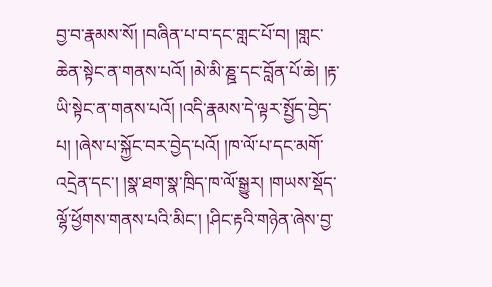བྱ་བ་རྣམས་སོ། །བཞིན་པ་བ་དང་གླང་པོ་བ། །གླང་ཆེན་སྟེང་ན་གནས་པའོ། །མེ་མི་ཎྛ་དང་བློན་པོ་ཆེ། །རྟ་ཡི་སྟེང་ན་གནས་པའོ། །འདི་རྣམས་དེ་ལྟར་སྤྱོད་བྱེད་པ། །ཞེས་པ་སྐྱོང་བར་བྱེད་པའོ། །ཁ་ལོ་པ་དང་མགོ་འདྲེན་དང་། །སྣ་ཐག་སྣ་ཁྲིད་ཁ་ལོ་སྒྱུར། །གཡས་སྡོད་ལྷོ་ཕྱོགས་གནས་པའི་མིང་། །ཤིང་རྟའི་གཉེན་ཞེས་བྱ་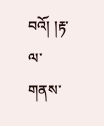བའོ། །རྟ་ལ་གནས་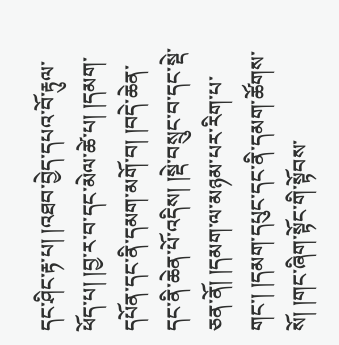དང་ཤིང་རྟ་པ། །འཐབ་བྱེད་དཔའ་བོ་རྟུལ་ཕོད་པ། །བྱ་ར་བ་དང་མེལ་ཚེ་པ། །དམག་དཔོན་དང་ནི་དམག་མགོ་བ། །བདེ་ཆེན་དང་ནི་ཆེན་པོ་འདིས། །སྡེ་བསྲུང་བ་དང་སྡེ་ཅན་ནོ། །དམག་ལ་མཉམ་པར་རིག་པ་གང་། །དམག་དཔུང་དང་ནི་དམག་ཚོགས་སོ། །གང་ཞིག་སྟོང་གི་སྟོབས་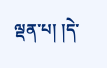ལྡན་པ། །དེ་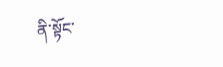ནི་སྟོང་